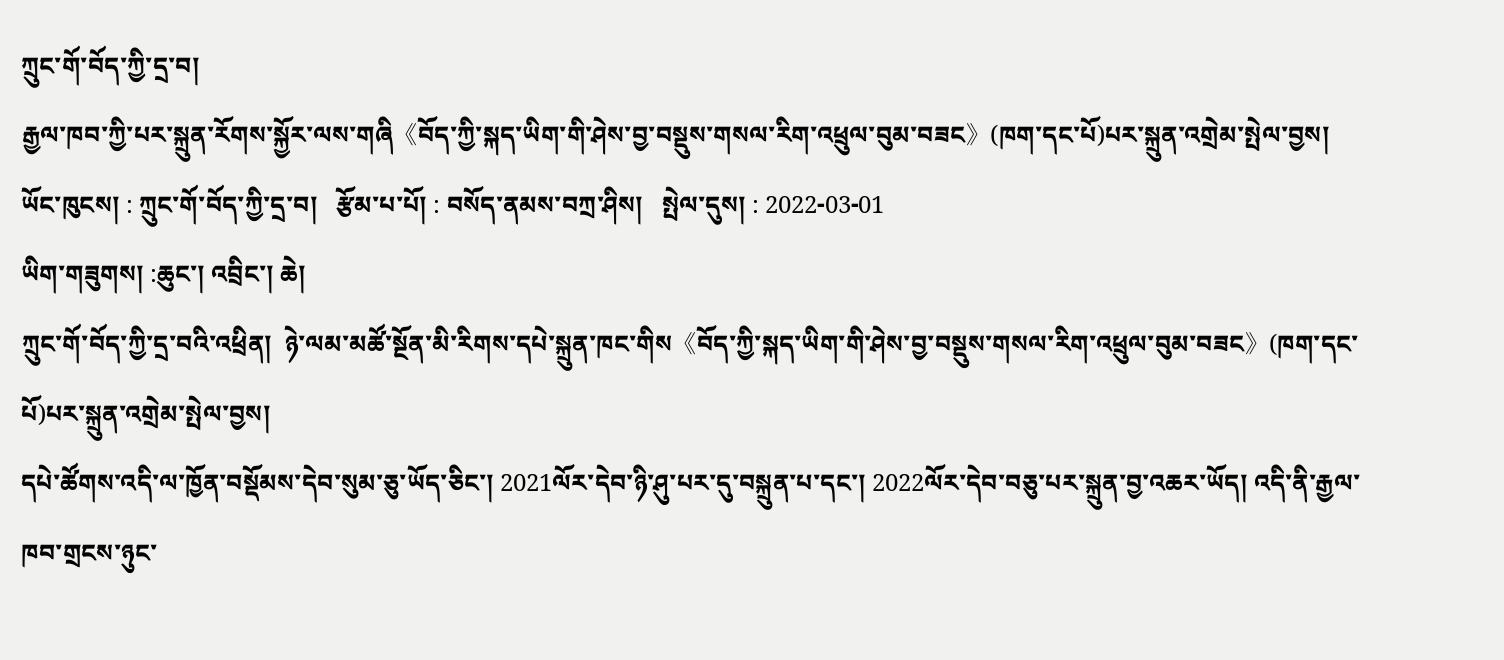ཀྲུང་གོ་བོད་ཀྱི་དྲ་བ།
རྒྱལ་ཁབ་ཀྱི་པར་སྐྲུན་རོགས་སྐྱོར་ལས་གཞི《བོད་ཀྱི་སྐད་ཡིག་གི་ཤེས་བྱ་བསྡུས་གསལ་རིག་འཕྲུལ་བུམ་བཟང》(ཁག་དང་པོ)པར་སྐྲུན་འགྲེམ་སྤེལ་བྱས།
ཡོང་ཁུངས། : ཀྲུང་གོ་བོད་ཀྱི་དྲ་བ།   རྩོམ་པ་པོ། : བསོད་ནམས་བཀྲ་ཤིས།   སྤེལ་དུས། : 2022-03-01
ཡིག་གཟུགས། :ཆུང་། འབྲིང་། ཆེ།
ཀྲུང་གོ་བོད་ཀྱི་དྲ་བའི་འཕྲིན།  ཉེ་ལམ་མཚོ་སྔོན་མི་རིགས་དཔེ་སྐྲུན་ཁང་གིས《བོད་ཀྱི་སྐད་ཡིག་གི་ཤེས་བྱ་བསྡུས་གསལ་རིག་འཕྲུལ་བུམ་བཟང》(ཁག་དང་པོ)པར་སྐྲུན་འགྲེམ་སྤེལ་བྱས།
དཔེ་ཚོགས་འདི་ལ་ཁྱོན་བསྡོམས་དེབ་སུམ་ཅུ་ཡོད་ཅིང་། 2021ལོར་དེབ་ཉི་ཤུ་པར་དུ་བསྐྲུན་པ་དང་། 2022ལོར་དེབ་བཅུ་པར་སྐྲུན་བྱ་འཆར་ཡོད། འདི་ནི་རྒྱལ་ཁབ་གྲངས་ཉུང་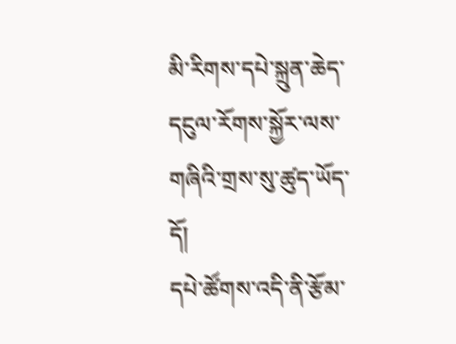མི་རིགས་དཔེ་སྐྲུན་ཆེད་དངུལ་རོགས་སྐྱོར་ལས་གཞིའི་གྲས་སུ་ཚུད་ཡོད་དོ།
དཔེ་ཚོགས་འདི་ནི་རྩོམ་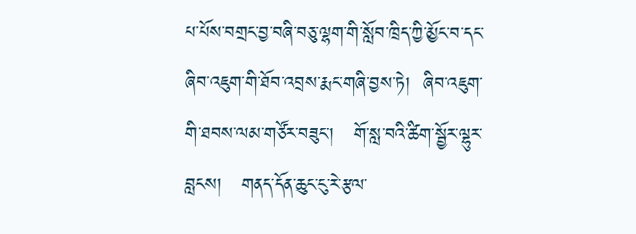པ་པོས་བགྲང་བྱ་བཞི་བཅུ་ལྷག་གི་སློབ་ཁྲིད་ཀྱི་མྱོང་བ་དང་ཞིབ་འཇུག་གི་ཐོབ་འབྲས་རྨང་གཞི་བྱས་ཏེ།  ཞིབ་འཇུག་གི་ཐབས་ལམ་གཙོར་བཟུང་།   གོ་སླ་བའི་ཚིག་སྦྱོར་ལྷུར་བླངས།   གནད་དོན་ཆུང་ངུ་རེ་རྩལ་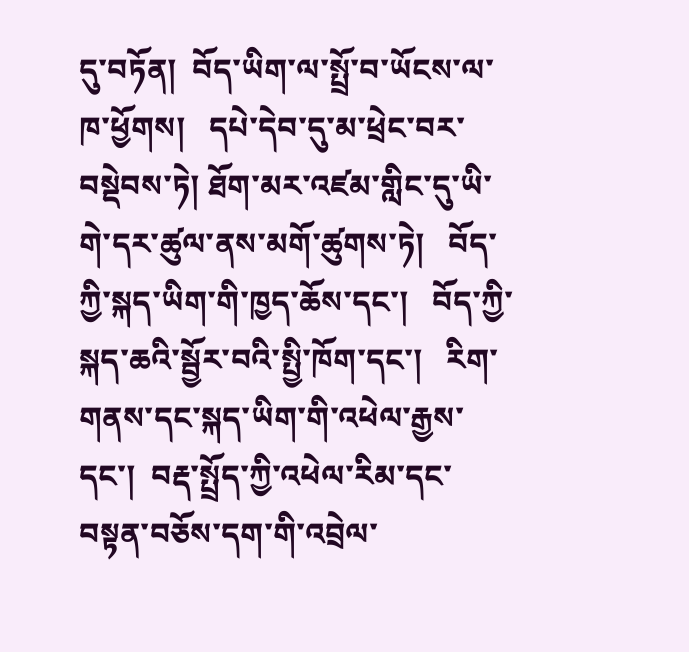དུ་བཏོན།  བོད་ཡིག་ལ་སྤྲོ་བ་ཡོངས་ལ་ཁ་ཕྱོགས།   དཔེ་དེབ་དུ་མ་ཕྲེང་བར་བསྡེབས་ཏེ། ཐོག་མར་འཛམ་གླིང་དུ་ཡི་གེ་དར་ཚུལ་ནས་མགོ་ཚུགས་ཏེ།   བོད་ཀྱི་སྐད་ཡིག་གི་ཁྱད་ཆོས་དང་།   བོད་ཀྱི་སྐད་ཆའི་སྦྱོར་བའི་སྤྱི་ཁོག་དང་།   རིག་གནས་དང་སྐད་ཡིག་གི་འཕེལ་རྒྱས་དང་།  བརྡ་སྤྲོད་ཀྱི་འཕེལ་རིམ་དང་བསྟན་བཅོས་དག་གི་འབྲེལ་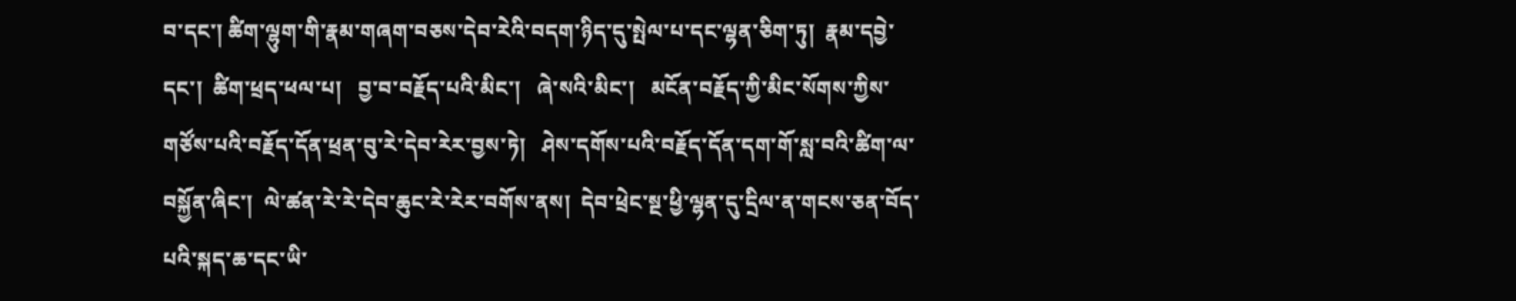བ་དང་། ཚིག་ལྷུག་གི་རྣམ་གཞག་བཅས་དེབ་རེའི་བདག་ཉིད་དུ་སྤེལ་པ་དང་ལྷན་ཅིག་ཏུ།  རྣམ་དབྱེ་དང་།  ཚིག་ཕྲད་ཕལ་པ།   བྱ་བ་བརྗོད་པའི་མིང་།   ཞེ་སའི་མིང་།   མངོན་བརྗོད་ཀྱི་མིང་སོགས་ཀྱིས་གཙོས་པའི་བརྗོད་དོན་ཕྲན་བུ་རེ་དེབ་རེར་བྱས་ཏེ།   ཤེས་དགོས་པའི་བརྗོད་དོན་དག་གོ་སླ་བའི་ཚིག་ལ་བསྐྱོན་ཞིང་།  ལེ་ཚན་རེ་རེ་དེབ་ཆུང་རེ་རེར་བགོས་ནས།  དེབ་ཕྲེང་སྔ་ཕྱི་ལྷན་དུ་དྲིལ་ན་གངས་ཅན་བོད་པའི་སྐད་ཆ་དང་ཡི་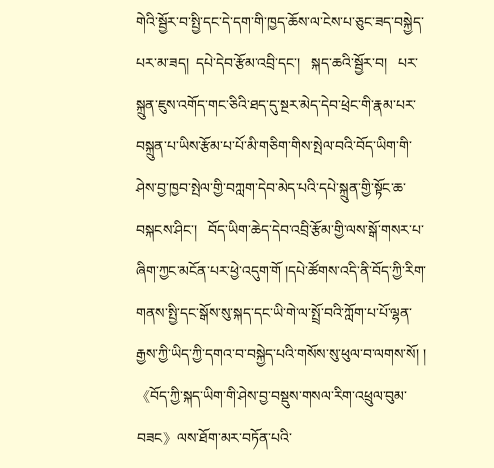གེའི་སྦྱོར་བ་སྤྱི་དང་དེ་དག་གི་ཁྱད་ཆོས་ལ་ངེས་པ་ཅུང་ཟད་བསྐྱེད་པར་མ་ཟད།  དཔེ་དེབ་རྩོམ་འབྲི་དང་།   སྐད་ཆའི་སྦྱོར་བ།   པར་སྐྲུན་ཇུས་འགོད་གང་ཅིའི་ཐད་དུ་སྔར་མེད་དེབ་ཕྲེང་གི་རྣམ་པར་བསྐྲུན་པ་ཡིས་རྩོམ་པ་པོ་མི་གཅིག་གིས་སྤེལ་བའི་བོད་ཡིག་གི་ཤེས་བྱ་ཁྱབ་སྤེལ་གྱི་བཀླག་དེབ་མེད་པའི་དཔེ་སྐྲུན་གྱི་སྟོང་ཆ་བསྐངས་ཤིང་།   བོད་ཡིག་ཆེད་དེབ་འབྲི་རྩོམ་གྱི་ལས་སྒོ་གསར་པ་ཞིག་ཀྱང་མངོན་པར་ཕྱེ་འདུག་གོ །དཔེ་ཚོགས་འདི་ནི་བོད་ཀྱི་རིག་གནས་སྤྱི་དང་སྒོས་སུ་སྐད་དང་ཡི་གེ་ལ་སྤྲོ་བའི་ཀློག་པ་པོ་ལྷན་རྒྱས་ཀྱི་ཡིད་ཀྱི་དགའ་བ་བསྐྱེད་པའི་གསོས་སུ་ཕུལ་བ་ལགས་སོ། །
《བོད་ཀྱི་སྐད་ཡིག་གི་ཤེས་བྱ་བསྡུས་གསལ་རིག་འཕྲུལ་བུམ་བཟང》ལས་ཐོག་མར་བཏོན་པའི་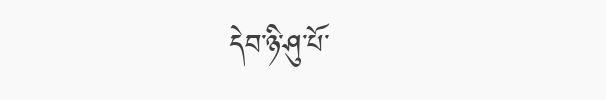དེབ་ཉི་ཤུ་པོ་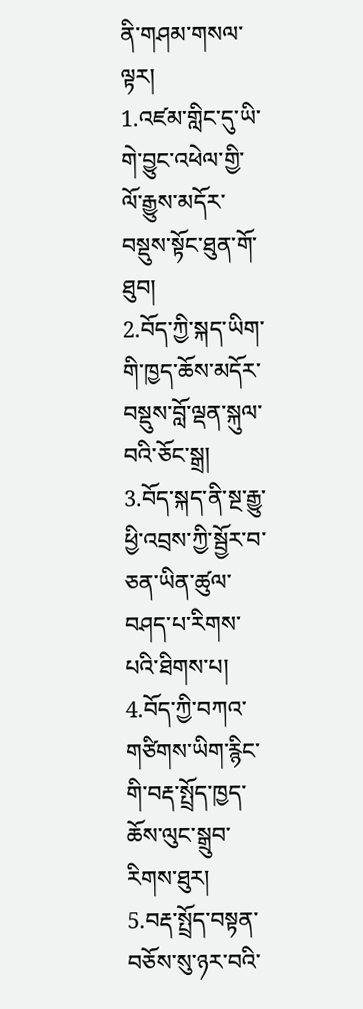ནི་གཤམ་གསལ་ལྟར།
1.འཛམ་གླིང་དུ་ཡི་གེ་བྱུང་འཕེལ་གྱི་ལོ་རྒྱུས་མདོར་བསྡུས་སྟོང་ཐུན་གོ་ཐུབ།
2.བོད་ཀྱི་སྐད་ཡིག་གི་ཁྱད་ཆོས་མདོར་བསྡུས་བློ་ལྡན་སྐུལ་བའི་ཅོང་སྒྲ།
3.བོད་སྐད་ནི་སྔ་རྒྱུ་ཕྱི་འབྲས་ཀྱི་སྦྱོར་བ་ཅན་ཡིན་ཚུལ་བཤད་པ་རིགས་པའི་ཐིགས་པ།
4.བོད་ཀྱི་བཀའ་གཙིགས་ཡིག་རྙིང་གི་བརྡ་སྤྲོད་ཁྱད་ཆོས་ལུང་སྒྲུབ་རིགས་ཐུར།
5.བརྡ་སྤྲོད་བསྟན་བཅོས་སུ་ཉར་བའི་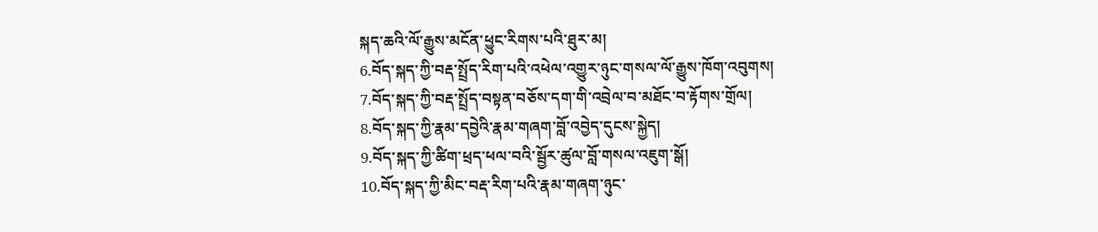སྐད་ཆའི་ལོ་རྒྱུས་མངོན་ཕྱུང་རིགས་པའི་ཐུར་མ།
6.བོད་སྐད་ཀྱི་བརྡ་སྤྲོད་རིག་པའི་འཕེལ་འགྱུར་ཉུང་གསལ་ལོ་རྒྱུས་ཁོག་འབུགས།
7.བོད་སྐད་ཀྱི་བརྡ་སྤྲོད་བསྟན་བཅོས་དག་གི་འབྲེལ་བ་མཐོང་བ་རྟོགས་གྲོལ།
8.བོད་སྐད་ཀྱི་རྣམ་དབྱེའི་རྣམ་གཞག་བློ་འབྱེད་དུངས་སྐྱེད།
9.བོད་སྐད་ཀྱི་ཚིག་ཕྲད་ཕལ་བའི་སྦྱོར་ཚུལ་བློ་གསལ་འཇུག་སྒོ།
10.བོད་སྐད་ཀྱི་མིང་བརྡ་རིག་པའི་རྣམ་གཞག་ཉུང་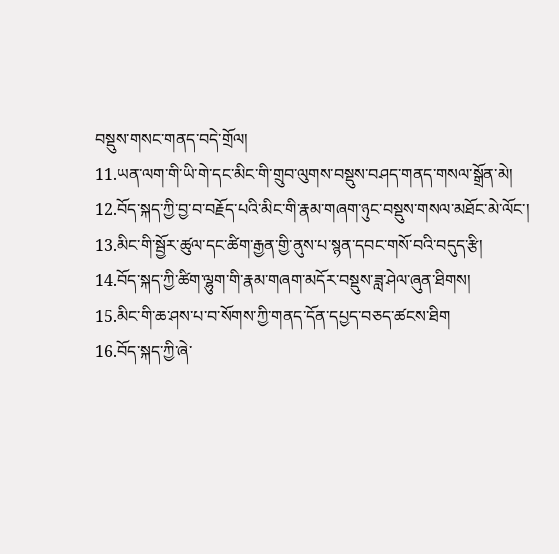བསྡུས་གསང་གནད་བདེ་གྲོལ།
11.ཡན་ལག་གི་ཡི་གེ་དང་མིང་གི་གྲུབ་ལུགས་བསྡུས་བཤད་གནད་གསལ་སྒྲོན་མེ།
12.བོད་སྐད་ཀྱི་བྱ་བ་བརྗོད་པའི་མིང་གི་རྣམ་གཞག་ཉུང་བསྡུས་གསལ་མཐོང་མེ་ལོང་།
13.མིང་གི་སྦྱོར་ཚུལ་དང་ཚིག་རྒྱན་གྱི་ནུས་པ་སྙན་དབང་གསོ་བའི་བདུད་རྩི།
14.བོད་སྐད་ཀྱི་ཚིག་ལྷུག་གི་རྣམ་གཞག་མདོར་བསྡུས་ཟླ་ཤེལ་ཞུན་ཐིགས།
15.མིང་གི་ཆ་ཤས་པ་བ་སོགས་ཀྱི་གནད་དོན་དཔྱད་བཅད་ཚངས་ཐིག
16.བོད་སྐད་ཀྱི་ཞེ་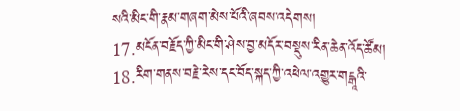སའི་མིང་གི་རྣམ་གཞག་མེས་པོའི་ཞབས་འདེགས།
17.མངོན་བརྗོད་ཀྱི་མིང་གི་ཤེས་བྱ་མདོར་བསྡུས་རིན་ཆེན་འོད་ཚོམ།
18.རིག་གནས་བརྗེ་རེས་དང་བོད་སྐད་ཀྱི་འཕེལ་འགྱུར་གངྒཱའི་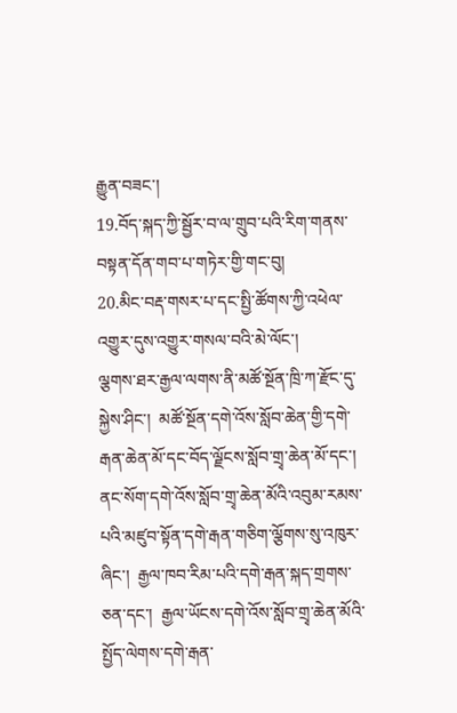རྒྱུན་བཟང་།
19.བོད་སྐད་ཀྱི་སྦྱོར་བ་ལ་གྲུབ་པའི་རིག་གནས་བསྟན་དོན་གབ་པ་གཏེར་གྱི་གང་བུ།
20.མིང་བརྡ་གསར་པ་དང་སྤྱི་ཚོགས་ཀྱི་འཕེལ་འགྱུར་དུས་འགྱུར་གསལ་བའི་མེ་ལོང་།
ལྕགས་ཐར་རྒྱལ་ལགས་ནི་མཚོ་སྔོན་ཁྲི་ཀ་རྫོང་དུ་སྐྱེས་ཤིང་།  མཚོ་སྔོན་དགེ་འོས་སློབ་ཆེན་གྱི་དགེ་རྒན་ཆེན་མོ་དང་བོད་ལྗོངས་སློབ་གྲྭ་ཆེན་མོ་དང་།  ནང་སོག་དགེ་འོས་སློབ་གྲྭ་ཆེན་མོའི་འབུམ་རམས་པའི་མཛུབ་སྟོན་དགེ་རྒན་གཅིག་ལྕོགས་སུ་འཁུར་ཞིང་།  རྒྱལ་ཁབ་རིམ་པའི་དགེ་རྒན་སྐད་གྲགས་ཅན་དང་།  རྒྱལ་ཡོངས་དགེ་འོས་སློབ་གྲྭ་ཆེན་མོའི་སྤྱོད་ལེགས་དགེ་རྒན་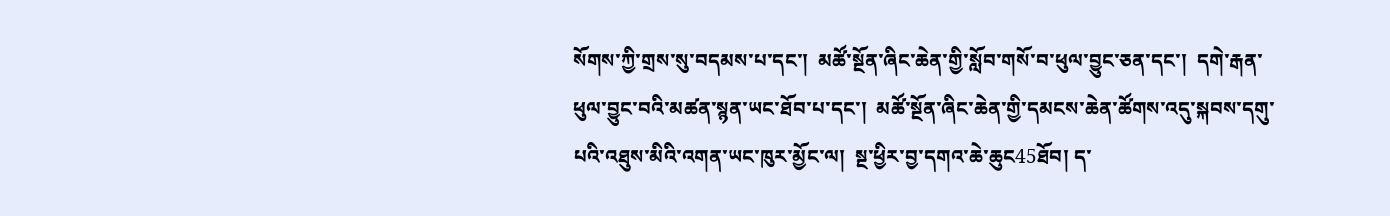སོགས་ཀྱི་གྲས་སུ་བདམས་པ་དང་།  མཚོ་སྔོན་ཞིང་ཆེན་གྱི་སློབ་གསོ་བ་ཕུལ་བྱུང་ཅན་དང་།  དགེ་རྒན་ཕུལ་བྱུང་བའི་མཚན་སྙན་ཡང་ཐོབ་པ་དང་།  མཚོ་སྔོན་ཞིང་ཆེན་གྱི་དམངས་ཆེན་ཚོགས་འདུ་སྐབས་དགུ་པའི་འཐུས་མིའི་འགན་ཡང་ཁུར་མྱོང་ལ།  སྔ་ཕྱིར་བྱ་དགའ་ཆེ་ཆུང45ཐོབ། ད་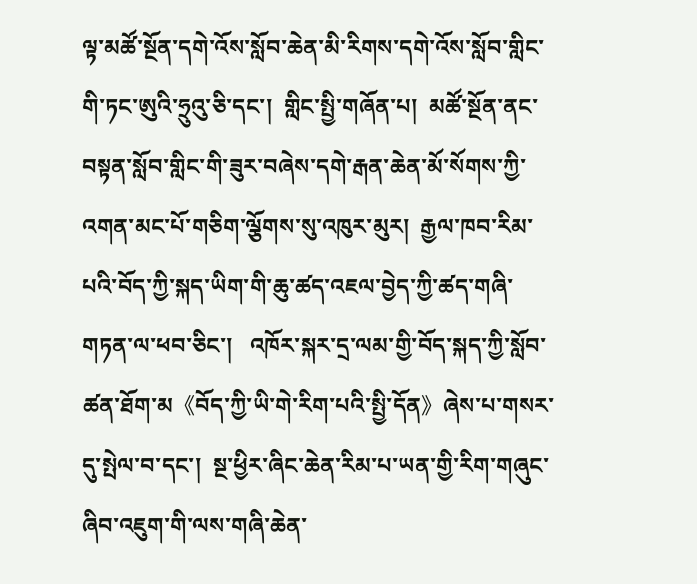ལྟ་མཚོ་སྔོན་དགེ་འོས་སློབ་ཆེན་མི་རིགས་དགེ་འོས་སློབ་གླིང་གི་ཏང་ཨུའི་ཧྲུའུ་ཅི་དང་།  གླིང་སྤྱི་གཞོན་པ།  མཚོ་སྔོན་ནང་བསྟན་སློབ་གླིང་གི་ཟུར་བཞེས་དགེ་རྒན་ཆེན་མོ་སོགས་ཀྱི་འགན་མང་པོ་གཅིག་ལྕོགས་སུ་འཁུར་མུར།  རྒྱལ་ཁབ་རིམ་པའི་བོད་ཀྱི་སྐད་ཡིག་གི་ཆུ་ཚད་འཇལ་བྱེད་ཀྱི་ཚད་གཞི་གཏན་ལ་ཕབ་ཅིང་།   འཁོར་སྐར་དྲ་ལམ་གྱི་བོད་སྐད་ཀྱི་སློབ་ཚན་ཐོག་མ《བོད་ཀྱི་ཡི་གེ་རིག་པའི་སྤྱི་དོན》ཞེས་པ་གསར་དུ་སྤེལ་བ་དང་།  སྔ་ཕྱིར་ཞིང་ཆེན་རིམ་པ་ཡན་གྱི་རིག་གཞུང་ཞིབ་འཇུག་གི་ལས་གཞི་ཆེན་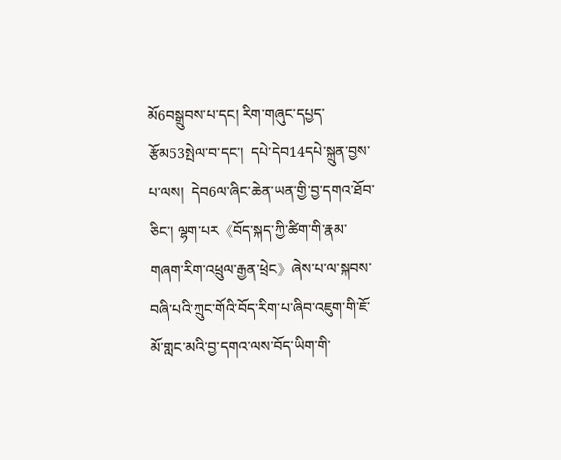མོ6བསྒྲུབས་པ་དང། རིག་གཞུང་དཔྱད་རྩོམ53སྤེལ་བ་དང་།  དཔེ་དེབ14དཔེ་སྐྲུན་བྱས་པ་ལས།  དེབ6ལ་ཞིང་ཆེན་ཡན་གྱི་བྱ་དགའ་ཐོབ་ཅིང་། ལྷག་པར《བོད་སྐད་ཀྱི་ཚིག་གི་རྣམ་གཞག་རིག་འཕྲུལ་རྒྱན་ཕྲེང》ཞེས་པ་ལ་སྐབས་བཞི་པའི་ཀྲུང་གོའི་བོད་རིག་པ་ཞིབ་འཇུག་གི་ཇོ་མོ་གླང་མའི་བྱ་དགའ་ལས་བོད་ཡིག་གི་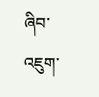ཞིབ་འཇུག་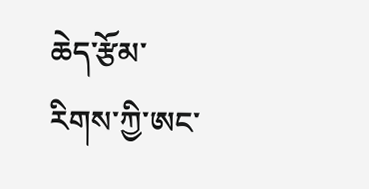ཆེད་རྩོམ་རིགས་ཀྱི་ཨང་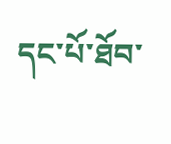དང་པོ་ཐོབ་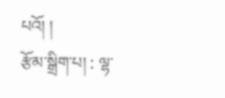པའོ། །
རྩོམ་སྒྲིག་པ། : ལྷ་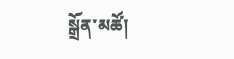སྒྲོན་མཚོ།